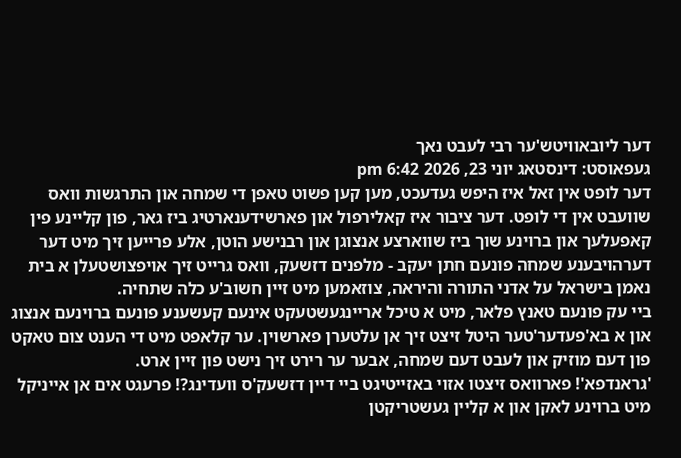דער ליובאוויטש'ער רבי לעבט נאך
געפאוסט: דינסטאג יוני 23, 2026 6:42 pm
דער לופט אין זאל איז היפש געדעכט, מען קען פשוט טאפן די שמחה און התרגשות וואס שוועבט אין די לופט. דער ציבור איז קאלירפול און פארשידענארטיג ביז גאר, פון קליינע פין קאפעלעך און ברוינע שוך ביז שווארצע אנצוגן און רבנישע הוטן, אלע פרייען זיך מיט דער דערהויבענע שמחה פונעם חתן יעקב - מלפנים דזשעק, וואס גרייט זיך אויפצושטעלן א בית נאמן בישראל על אדני התורה והיראה, צוזאמען מיט זיין חשוב'ע כלה שתחיה.
ביי עק פונעם טאנץ פלאר, מיט א טיכל אריינגעשטעקט אינעם קעשענע פונעם ברוינעם אנצוג און א בא'פעדער'טער היטל זיצט זיך אן עלטערן פארשוין. ער קלאפט מיט די הענט צום טאקט פון דעם מוזיק און לעבט דעם שמחה, אבער ער רירט זיך נישט פון זיין ארט.
'גראנדפא'! פארוואס זיצטו אזוי באזייטיגט ביי דיין דזשעק'ס וועדינג?! פרעגט אים אן אייניקל מיט ברוינע לאקן און א קליין געשטריקטן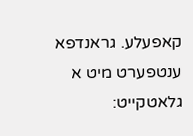קאפעלע. גראנדפא ענטפערט מיט א גלאטקייט: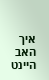איך האב היינט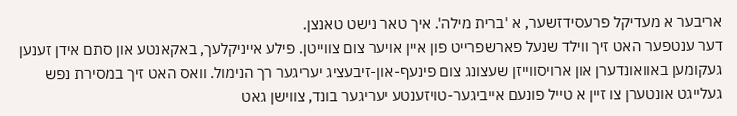אריבער א מעדיקל פרעסידזשער, א 'ברית מילה'. איך טאר נישט טאנצן.
דער ענטפער האט זיך ווילד שנעל פארשפרייט פון איין אויער צום צווייטן. פילע אייניקלעך, באקאנטע און סתם אידן זענען געקומען באוואונדערן און ארויסווייזן שעצונג צום פינעף-און-זיבעציג יעריגער רך הנימול. וואס האט זיך במסירת נפש געלייגט אונטערן צו זיין א טייל פונעם אייביגער-טויזענטע יעריגער בונד, צווישן גאט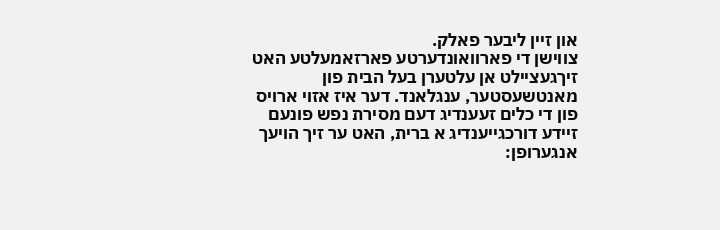און זיין ליבער פאלק.
צווישן די פארוואונדערטע פארזאמעלטע האט זיךגעציילט אן עלטערן בעל הבית פון מאנטשעסטער, ענגלאנד. דער איז אזוי ארויס פון די כלים זעענדיג דעם מסירת נפש פונעם זיידע דורכגייענדיג א ברית, האט ער זיך הויעך אנגערופן: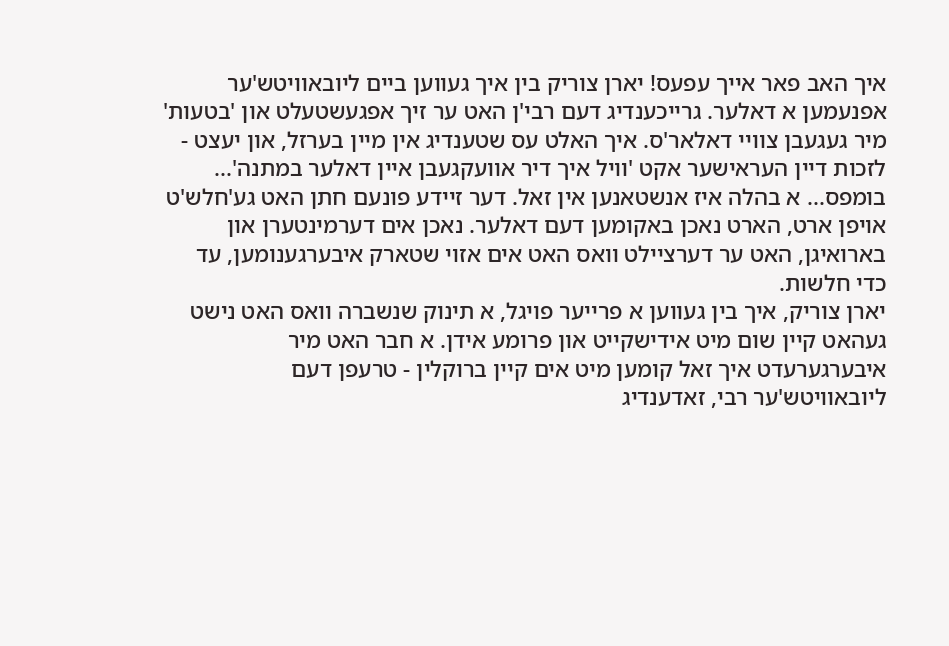איך האב פאר אייך עפעס! יארן צוריק בין איך געווען ביים ליובאוויטש'ער אפנעמען א דאלער. גרייכענדיג דעם רבי'ן האט ער זיך אפגעשטעלט און 'בטעות' מיר געגעבן צוויי דאלאר'ס. איך האלט עס שטענדיג אין מיין בערזל, און יעצט - לזכות דיין העראישער אקט 'וויל איך דיר אוועקגעבן איין דאלער במתנה'...
בומפס... א בהלה איז אנשטאנען אין זאל. דער זיידע פונעם חתן האט גע'חלש'ט אויפן ארט, הארט נאכן באקומען דעם דאלער. נאכן אים דערמינטערן און בארואיגן, האט ער דערציילט וואס האט אים אזוי שטארק איבערגענומען, עד כדי חלשות.
יארן צוריק, איך בין געווען א פרייער פויגל, א תינוק שנשברה וואס האט נישט געהאט קיין שום מיט אידישקייט און פרומע אידן. א חבר האט מיר איבערגערעדט איך זאל קומען מיט אים קיין ברוקלין - טרעפן דעם ליובאוויטש'ער רבי, זאדענדיג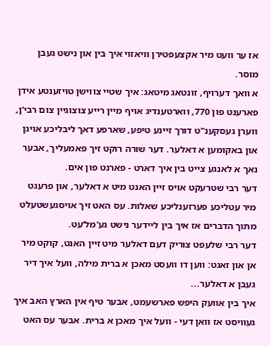אז ער וועט מיר אקצעפטירן וויאזוי איך בין און נישט געבן מוסר.
א וואך דערויף, זונטאג מיטאג: איך שטיי צווישן טויזענטע אידן פארענט פון 770, ווארטענדיג אויף מיין רייע צוצוגיין צום רבי'ן, ווערן געסקענ"ט דורך זיינע טיפע, שארפע דאך ליבליכע אויגן און באקומען א דאלער. דער שורה רוקט זיך פאמעליך, אבער נאך א לאנגע צייט בין איך דארט - פארנט פון אים.
דער רבי שטרעקט אויס זיין האנט מיט א דאלער, און פרעגט מיר עטליכע פערזענליכע שאלות. עס האט זיך אויסגעשטעלט מתוך הדברים אז איך בין ליידער נישט גע'מל'עט.
דער רבי שלעפט צוריק דעם דאלער מיט זיין האנט, קוקט מיר אן און זאגט: ווען דו וועסט מאכן א ברית מילה, וועל איך דיר געבן א דאלער...
איך בין אוועק היפש פארשעמט, אבער טיף אין הארץ האב איך געוויסט אז וואן דעי - וועל איך מאכן א ברית. אבער עס האט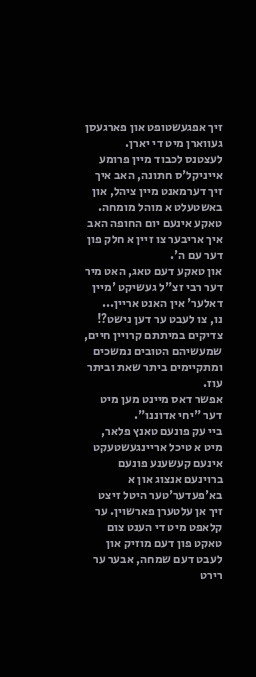זיך אפגעשטופט און פארגעסן געווארן מיט די יארן.
לעצטנס לכבוד מיין פרומע אייניקל'ס חתונה, האב איך זיך דערמאנט מיין ציהל, און באשטעלט א מוהל מומחה. טאקע אינעם יום החופה האב איך אריבער צו זיין א חלק פון דער עם ה'.
און טאקע דעם טאג, האט מיר דער רבי זצ"ל געשיקט 'מיין דאלער' אין האנט אריין...
נו, צו לעבט ער דען נישט?! צדיקים במיתתם קרויין חיים, שמעשיהם הטובים נמשכים ומתקיימים ביתר שאת וביתר עוז.
אפשר דאס מיינט מען מיט דער "יחי אדוננו".
ביי עק פונעם טאנץ פלאר, מיט א טיכל אריינגעשטעקט אינעם קעשענע פונעם ברוינעם אנצוג און א בא'פעדער'טער היטל זיצט זיך אן עלטערן פארשוין. ער קלאפט מיט די הענט צום טאקט פון דעם מוזיק און לעבט דעם שמחה, אבער ער רירט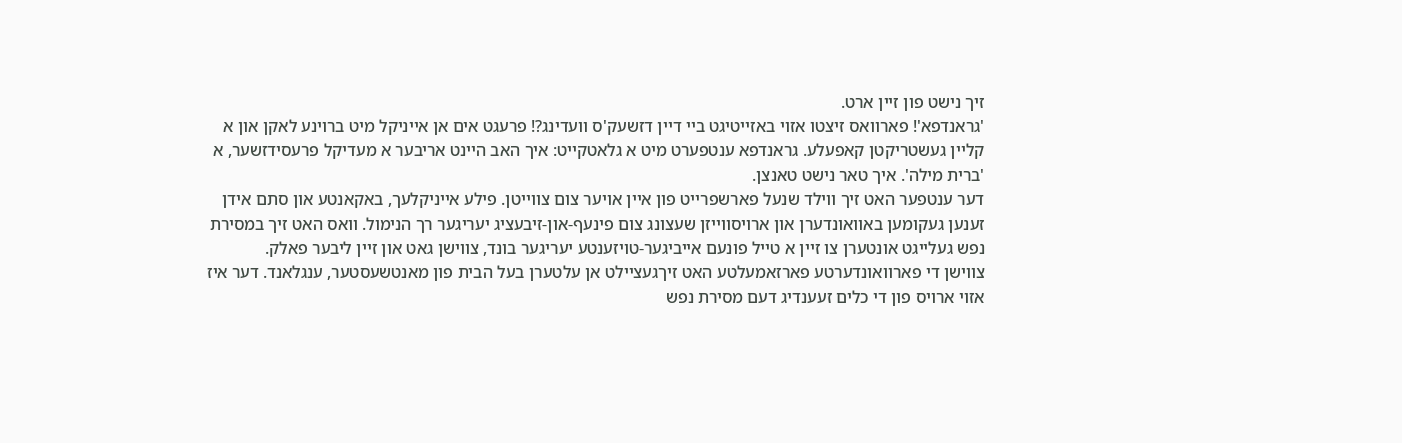זיך נישט פון זיין ארט.
'גראנדפא'! פארוואס זיצטו אזוי באזייטיגט ביי דיין דזשעק'ס וועדינג?! פרעגט אים אן אייניקל מיט ברוינע לאקן און א קליין געשטריקטן קאפעלע. גראנדפא ענטפערט מיט א גלאטקייט: איך האב היינט אריבער א מעדיקל פרעסידזשער, א 'ברית מילה'. איך טאר נישט טאנצן.
דער ענטפער האט זיך ווילד שנעל פארשפרייט פון איין אויער צום צווייטן. פילע אייניקלעך, באקאנטע און סתם אידן זענען געקומען באוואונדערן און ארויסווייזן שעצונג צום פינעף-און-זיבעציג יעריגער רך הנימול. וואס האט זיך במסירת נפש געלייגט אונטערן צו זיין א טייל פונעם אייביגער-טויזענטע יעריגער בונד, צווישן גאט און זיין ליבער פאלק.
צווישן די פארוואונדערטע פארזאמעלטע האט זיךגעציילט אן עלטערן בעל הבית פון מאנטשעסטער, ענגלאנד. דער איז אזוי ארויס פון די כלים זעענדיג דעם מסירת נפש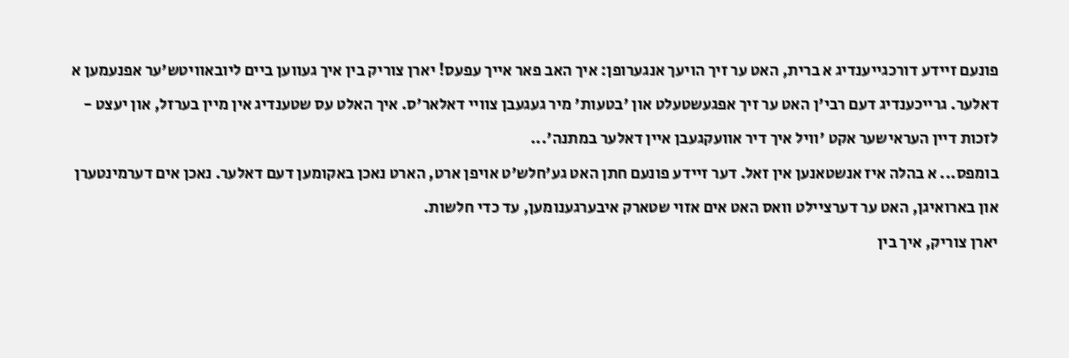פונעם זיידע דורכגייענדיג א ברית, האט ער זיך הויעך אנגערופן: איך האב פאר אייך עפעס! יארן צוריק בין איך געווען ביים ליובאוויטש'ער אפנעמען א דאלער. גרייכענדיג דעם רבי'ן האט ער זיך אפגעשטעלט און 'בטעות' מיר געגעבן צוויי דאלאר'ס. איך האלט עס שטענדיג אין מיין בערזל, און יעצט - לזכות דיין העראישער אקט 'וויל איך דיר אוועקגעבן איין דאלער במתנה'...
בומפס... א בהלה איז אנשטאנען אין זאל. דער זיידע פונעם חתן האט גע'חלש'ט אויפן ארט, הארט נאכן באקומען דעם דאלער. נאכן אים דערמינטערן און בארואיגן, האט ער דערציילט וואס האט אים אזוי שטארק איבערגענומען, עד כדי חלשות.
יארן צוריק, איך בין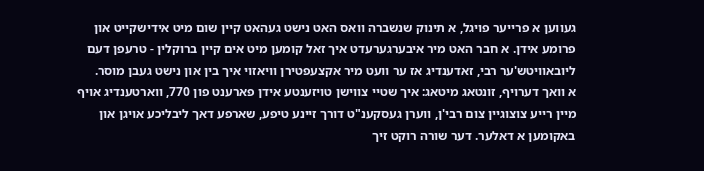געווען א פרייער פויגל, א תינוק שנשברה וואס האט נישט געהאט קיין שום מיט אידישקייט און פרומע אידן. א חבר האט מיר איבערגערעדט איך זאל קומען מיט אים קיין ברוקלין - טרעפן דעם ליובאוויטש'ער רבי, זאדענדיג אז ער וועט מיר אקצעפטירן וויאזוי איך בין און נישט געבן מוסר.
א וואך דערויף, זונטאג מיטאג: איך שטיי צווישן טויזענטע אידן פארענט פון 770, ווארטענדיג אויף מיין רייע צוצוגיין צום רבי'ן, ווערן געסקענ"ט דורך זיינע טיפע, שארפע דאך ליבליכע אויגן און באקומען א דאלער. דער שורה רוקט זיך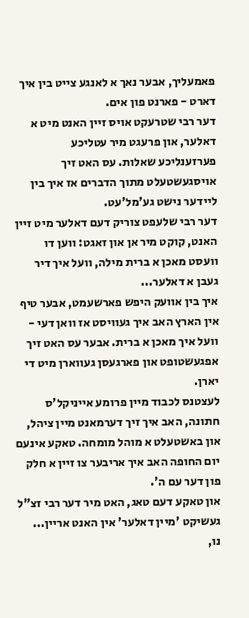פאמעליך, אבער נאך א לאנגע צייט בין איך דארט - פארנט פון אים.
דער רבי שטרעקט אויס זיין האנט מיט א דאלער, און פרעגט מיר עטליכע פערזענליכע שאלות. עס האט זיך אויסגעשטעלט מתוך הדברים אז איך בין ליידער נישט גע'מל'עט.
דער רבי שלעפט צוריק דעם דאלער מיט זיין האנט, קוקט מיר אן און זאגט: ווען דו וועסט מאכן א ברית מילה, וועל איך דיר געבן א דאלער...
איך בין אוועק היפש פארשעמט, אבער טיף אין הארץ האב איך געוויסט אז וואן דעי - וועל איך מאכן א ברית. אבער עס האט זיך אפגעשטופט און פארגעסן געווארן מיט די יארן.
לעצטנס לכבוד מיין פרומע אייניקל'ס חתונה, האב איך זיך דערמאנט מיין ציהל, און באשטעלט א מוהל מומחה. טאקע אינעם יום החופה האב איך אריבער צו זיין א חלק פון דער עם ה'.
און טאקע דעם טאג, האט מיר דער רבי זצ"ל געשיקט 'מיין דאלער' אין האנט אריין...
נו,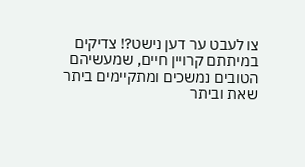צו לעבט ער דען נישט?! צדיקים במיתתם קרויין חיים, שמעשיהם הטובים נמשכים ומתקיימים ביתר שאת וביתר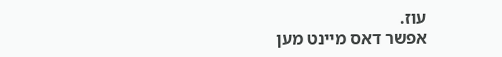עוז.
אפשר דאס מיינט מען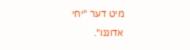מיט דער "יחי אדוננו".